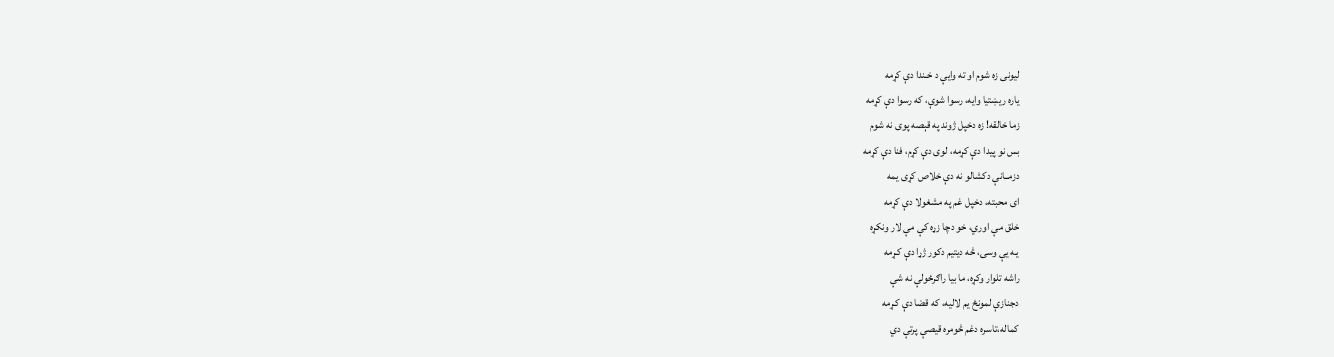لیونی زه شوم او ته وایې د خـندا دې کړمه
یاره ریښتیا وایه، رسوا شوې، که رسوا دې کړمه
زما خالقه! زه دخپل ژوند په قېصه پوی نه شوم
بس نو پیدا دې کړمه، لوی دې کړم، فنا دې کړمه
دزمــانې دکشالو نه دې خلاص کړی یمه
ای محبته، دخپل غم په مشغولا دې کړمه
خلق مې اوري، خو دچا زړه کې مې لار ونکړه
یـه یې وسۍ، څه دیتیم دکور ژړا دې کـړمه
راشه تلوار وکړه، ما بیا راګرځولې نه شې
دجنازې لمونځ یم لالیه، که قضا دې کـړمه
کماله،تاسره دغم څومره قیصې پرتې دي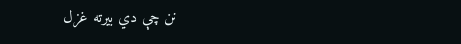نن چې دي بیرته غزل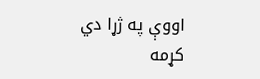اووې په ژړا دي کړمه